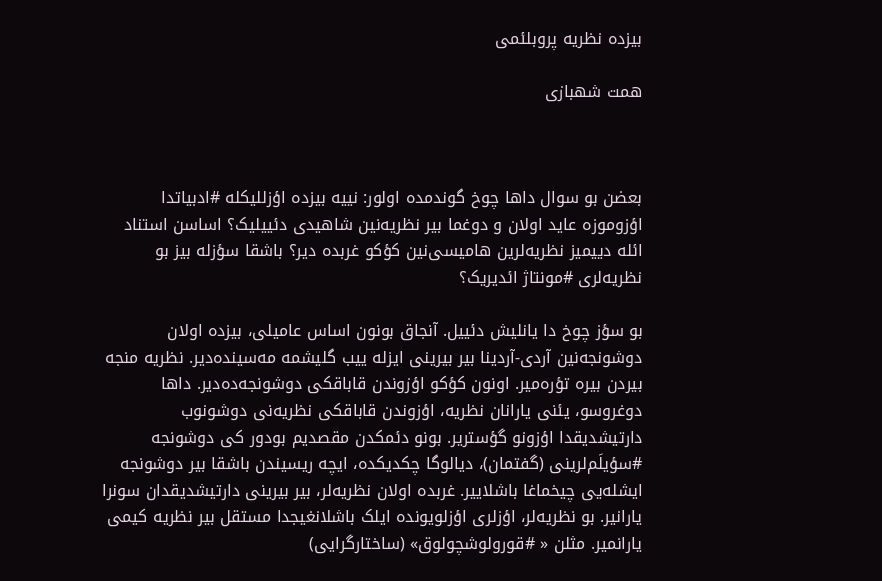بیزده نظریه پروبلئمی

همت شهبازی



بعضن بو سوال داها چوخ گوندمده اولور: نییه بیزده اؤزللیکله #ادبیاتدا اؤزوموزه عاید اولان و دوغما بیر نظریه‌نین شاهیدی دئییلیک؟ اساسن استناد ائله دییمیز نظریه‌لرین هامیسی‌نین کؤکو غربده دیر؟ باشقا سؤزله بیز بو نظریه‌لری #مونتاژ ائدیریک؟

بو سؤز چوخ دا یانلیش دئییل. آنجاق بونون اساس عامیلی، بیزده اولان دوشونجه‌نین آردی-آردینا بیر بیرینی ایزله ییب گلیشمه مه‌سینده‌دیر. نظریه منجه بیردن بیره تؤره‌میر. اونون کؤکو اؤزوندن قاباقکی دوشونجه‌ده‌دیر. داها دوغروسو، یئنی یارانان نظریه، اؤزوندن قاباقکی نظریه‌نی دوشونوب دارتیشدیقدا اؤزونو گؤستریر. بونو دئمکدن مقصدیم بودور کی دوشونجه #سؤیلَم‌لرینی (گفتمان)، دیالوگا چکدیکده، ایچه ریسیندن باشقا بیر دوشونجه ایشله‌یی چیخماغا باشلاییر. غربده اولان نظریه‌لر، بیر بیرینی دارتیشدیقدان سونرا یارانیر. بو نظریه‌لر، اؤزلری اؤزلویونده ایلک باشلانغیجدا مستقل بیر نظریه کیمی یارانمیر. مثلن « #قورولوشچولوق» (ساختارگرایی)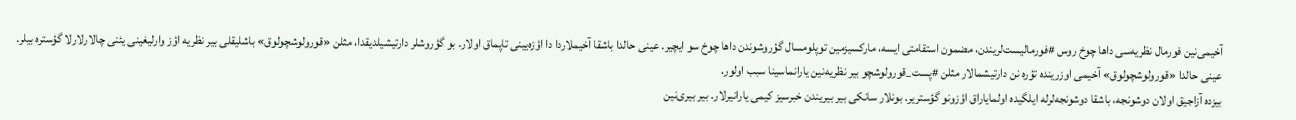آخیمی‌نین فورمال نظریه‌سی داها چوخ روس #فورمالیست‌لریندن، مضمون استقامتی ایسه، مارکسیزمین توپلومسال گؤروشوندن داها چوخ سو ایچیر. عینی حالدا باشقا آخیملاردا دا اؤزه‌یینی تاپماق اولار. بو گؤروشلر دارتیشیلدیقدا، مثلن «قورولوشچولوق» باشلیقلی بیر نظریه اؤز وارلیغینی یئنی چالارلارلا گؤستره بیلر. عینی حالدا «قورولوشچولوق» آخیمی اوزرینده تؤره نن دارتیشمالار مثلن #پست_قورولوشچو بیر نظریه‌نین یارانماسینا سبب اولور.
بیزده آزاجیق اولان دوشونجه، باشقا دوشونجه‌لرله ایلگیده اولمایاراق اؤزونو گؤستریر. بونلار سانکی بیر بیریندن خبرسیز کیمی یارانیرلار. بیر بیری‌نین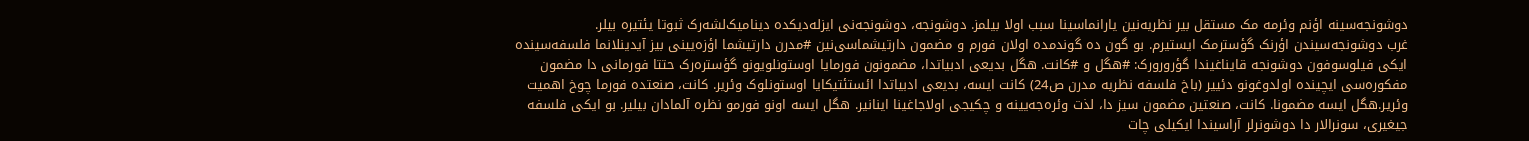دوشونجه‌سینه اؤنم وئرمه مک مستقل بیر نظریه‌نین یارانماسینا سبب اولا بیلمز. دوشونجه، دوشونجه‌نی ایزله‌دیکده دینامیک‌لشه‌رک ثبوتا یئتیره بیلر.
غرب دوشونجه‌سیندن اؤرنک گؤسترمک ایستیرم. بو گون ده گوندمده اولان فورم و مضمون دارتیشماسی‌نین #مدرن دارتیشما اؤزه‌یینی بیز آیدینلانما فلسفه‌سینده ایکی فیلوسوفون دوشونجه قایناغیندا گؤرورورک: #هگل و #کانت. هگل بدیعی ادبیاتدا، مضمونون فورمایا اوستونلویونو گؤستره‌رک حتتا فورمانی دا مضمون مفکوره‌سی ایچینده اولدوغونو دئییر (باخ فلسفه نظریه مدرن ص24) کانت ایسه، بدیعی ادبیاتدا ائستئتیکایا اوستونلوک وئریر. کانت، صنعتده فورما چوخ اهمیت وئریر.هگل ایسه مضمونا. کانت، صنعتین مضمون سیز دا، لذت وئره‌جه‌یینه و چکیجی اولاجاغینا اینانیر. هگل ایسه اونو فورمو نظره آلمادان بیلیر. بو ایکی فلسفه جیغیری، سونرالار دا دوشونرلر آراسیندا ایکیلی چات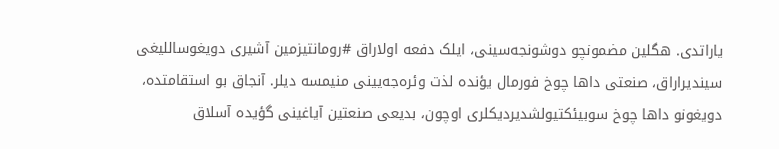یاراتدی. هگلین مضمونچو دوشونجه‌سینی، ایلک دفعه اولاراق #رومانتیزمین آشیری دویغوساللیغی‌ سیندیراراق، صنعتی داها چوخ فورمال یؤنده لذت وئره‌جه‌یینی منیمسه دیلر. آنجاق بو استقامتده، دویغونو داها چوخ سوبیئکتیولشدیردیکلری اوچون، بدیعی صنعتین آیاغینی گؤیده آسلاق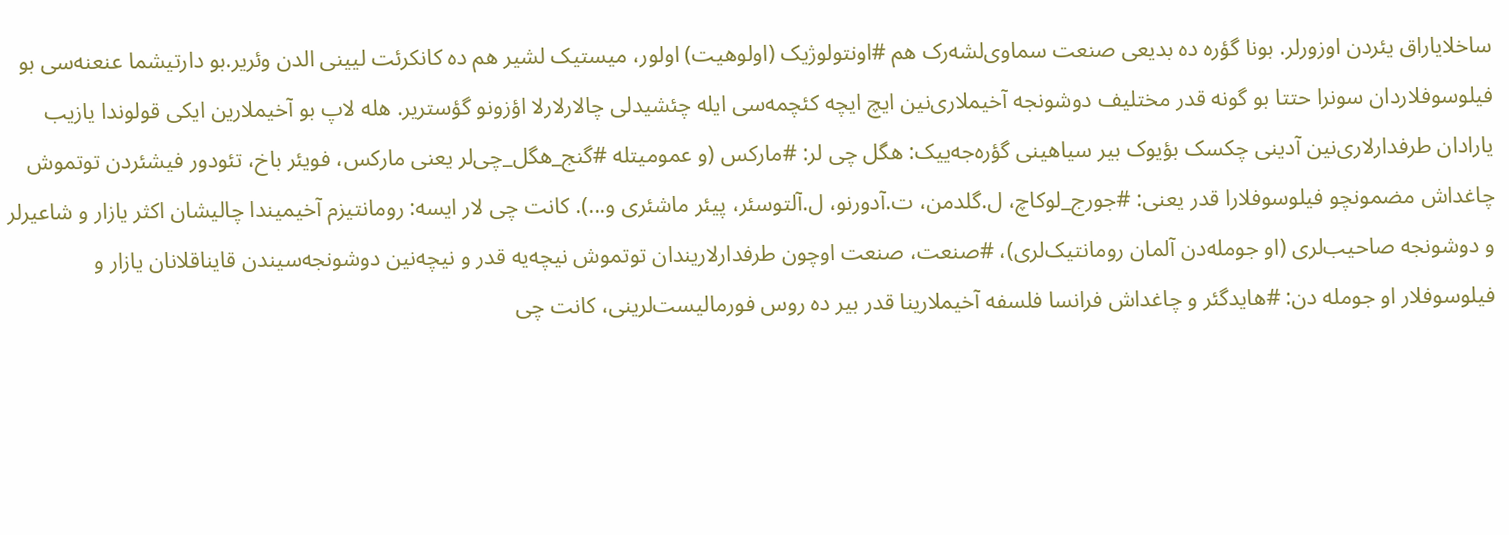ساخلایاراق یئردن اوزورلر. بونا گؤره ده بدیعی صنعت سماوی‌لشه‌رک هم #اونتولوژیک (اولوهیت) اولور، میستیک لشیر هم ده کانکرئت لیینی الدن وئریر.بو دارتیشما عنعنه‌سی بو فیلوسوفلاردان سونرا حتتا بو گونه قدر مختلیف دوشونجه آخیملاری‌نین ایچ ایچه کئچمه‌سی ایله چئشیدلی چالارلارلا اؤزونو گؤستریر. هله لاپ بو آخیملارین ایکی قولوندا یازیب یارادان طرفدارلاری‌نین آدینی چکسک بؤیوک بیر سیاهینی گؤره‌جه‌ییک: هگل چی لر: #مارکس (و عمومیتله #گنج_هگل_چی‌لر یعنی مارکس، فویئر باخ، تئودور فیشئردن توتموش چاغداش مضمونچو فیلوسوفلارا قدر یعنی: #جورج_لوکاچ، ل.گلدمن، ت.آدورنو، ل.آلتوسئر، پیئر ماشئری و...). کانت چی لار ایسه: رومانتیزم آخیمیندا چالیشان اکثر یازار و شاعیرلر و دوشونجه صاحیب‌لری (او جومله‌دن آلمان رومانتیک‌لری)، #صنعت، صنعت اوچون طرفدارلاریندان توتموش نیچه‌یه قدر و نیچه‌نین دوشونجه‌سیندن قایناقلانان یازار و فیلوسوفلار او جومله دن: #هایدگئر و چاغداش فرانسا فلسفه آخیملارینا قدر بیر ده روس فورمالیست‌لرینی، کانت چی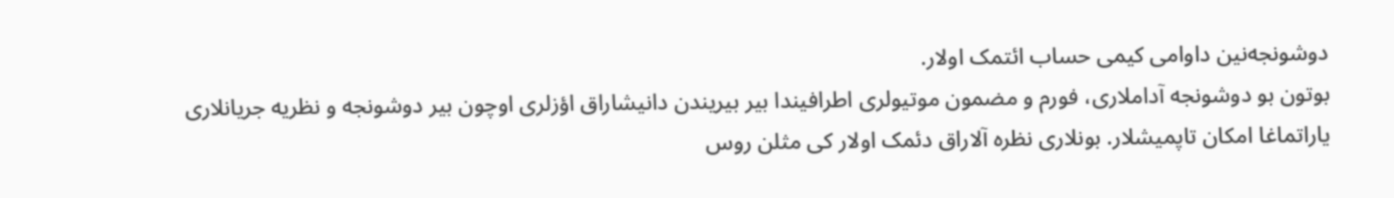دوشونجه‌نین داوامی کیمی حساب ائتمک اولار.
بوتون بو دوشونجه آداملاری، فورم و مضمون موتیولری اطرافیندا بیر بیریندن دانیشاراق اؤزلری اوچون بیر دوشونجه و نظریه جریانلاری یاراتماغا امکان تاپمیشلار. بونلاری نظره آلاراق دئمک اولار کی مثلن روس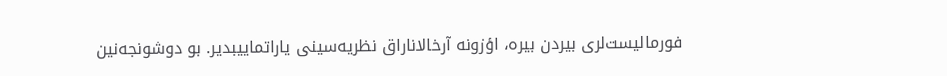فورمالیست‌لری بیردن بیره، اؤزونه آرخالاناراق نظریه‌سینی یاراتماییبدیر. بو دوشونجه‌نین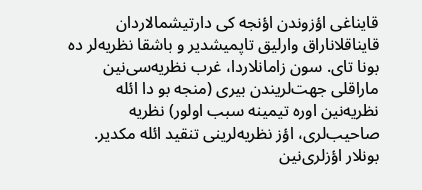قایناغی اؤزوندن اؤنجه کی دارتیشمالاردان قایناقلاناراق وارلیق تاپمیشدیر و باشقا نظریه‌لر ده بونا تای. سون زامانلاردا، غرب نظریه‌سی‌نین ماراقلی جهت‌لریندن بیری (منجه بو دا ائله نظریه‌نین اوره تیمینه سبب اولور) نظریه صاحیب‌لری، اؤز نظریه‌لرینی تنقید ائله مکدیر. بونلار اؤزلری‌نین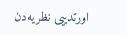اورتدییی نظریه‌دن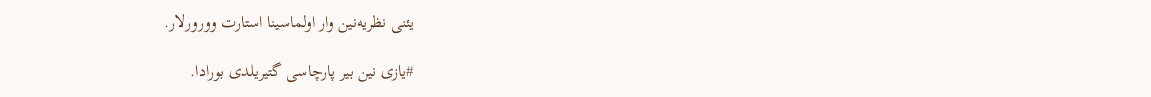یئنی نظریه‌نین وار اولماسینا استارت وورورلار.

#یازی نین بیر پارچاسی گتیریلدی بورادا.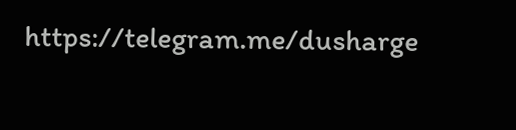https://telegram.me/dusharge